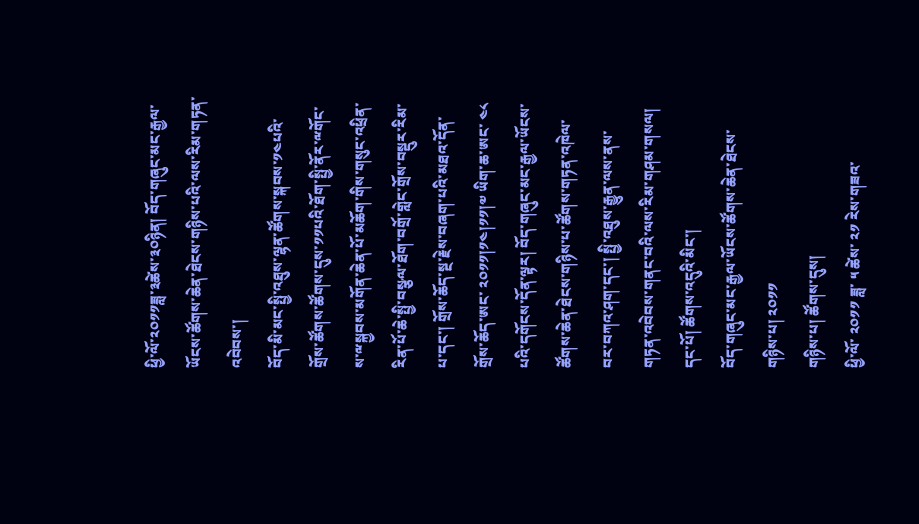ཕྱི་ལོ་༢༠༡༡ཟླ་༣ཚེས་༣༠ཉིན། བོད་གཞུང་མང་རྒྱལ་ཡོངས་ཚོགས་ཆེན་ཐེངས་གཉིས་པའི་ལས་རིམ་གཏན་འབེབས་།
བོད་མི་མང་སྤྱི་འཐུས་ལྷན་ཚོགས་སྐབས་༡༤པའི་གྲོས་ཚོགས་ཚོགས་དུས་༡༡པའི་ཐོག་སྤྱི་ནོར་ྋགོང་ས་ྋསྐྱབས་མགོན་ཆེན་པོ་མཆོག་གིས་གསུང་འཕྲིན་རིན་པོ་ཆེ་སྤྱི་བསྩལ་ཐོག་བགྲོ་གླེང་གྲོས་བསྡུར་རིམ་པ་དང་། གྲོས་ཆོད་སྔ་རྗེས་བཞག་པའི་མཐའ་དོན་གྲོས་ཆོད་ཨང་ ༢༠༡༡།༡༤།༡༡།༧ ཡིག་ཆ་ཨང་ ༤༨ པའི་དགོངས་དོན་ལྟར། བོད་གཞུང་མང་རྒྱལ་ཡོངས་ཚོགས་ཆེན་ཐེངས་གཉིས་པ་ཚོགས་གཏན་འཁེལ་བར་བཀའ་ཤག་དང་། སྤྱི་འཐུས་རྒྱུན་ལས་ནས་གཏན་འབེབས་གནང་བའི་ལས་རིམ་གཤམ་གསལ།
དང་པོ། ཚོགས་འདུའི་མིང་།
བོད་གཞུང་མང་རྒྱལ་ཡོངས་ཚོགས་ཆེན་ཐེངས་གཉིས་པ། ༢༠༡༡
གཉིས་པ། ཚོགས་དུས།
ཕྱི་ལོ་ ༢༠༡༡ ཟླ་ ༥ ཚེས་ ༢༡ རེས་གཟའ་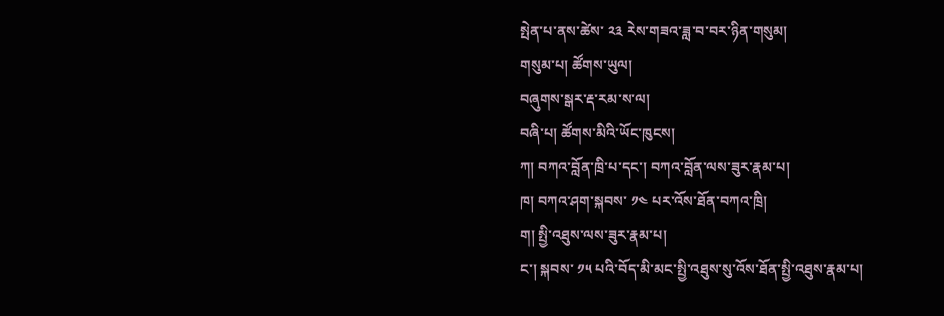སྤེན་པ་ནས་ཚེས་ ༢༣ རེས་གཟའ་ཟླ་བ་བར་ཉིན་གསུམ།
གསུམ་པ། ཚོགས་ཡུལ།
བཞུགས་སྒར་རྡ་རམ་ས་ལ།
བཞི་པ། ཚོགས་མིའི་ཡོང་ཁུངས།
ཀ། བཀའ་བློན་ཁྲི་པ་དང་། བཀའ་བློན་ལས་ཟུར་རྣམ་པ།
ཁ། བཀའ་ཤག་སྐབས་ ༡༤ པར་འོས་ཐོན་བཀའ་ཁྲི།
ག། སྤྱི་འཐུས་ལས་ཟུར་རྣམ་པ།
ང་། སྐབས་ ༡༥ པའི་བོད་མི་མང་སྤྱི་འཐུས་སུ་འོས་ཐོན་སྤྱི་འཐུས་རྣམ་པ།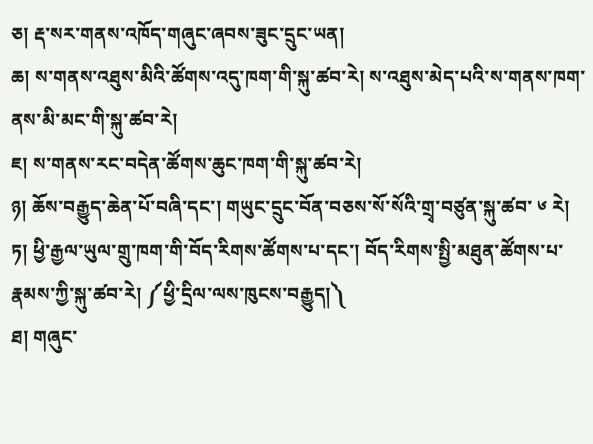ཅ། རྡ་སར་གནས་འཁོད་གཞུང་ཞབས་ཟུང་དྲུང་ཡན།
ཆ། ས་གནས་འཐུས་མིའི་ཚོགས་འདུ་ཁག་གི་སྐུ་ཚབ་རེ། ས་འཐུས་མེད་པའི་ས་གནས་ཁག་ནས་མི་མང་གི་སྐུ་ཚབ་རེ།
ཇ། ས་གནས་རང་བདེན་ཚོགས་ཆུང་ཁག་གི་སྐུ་ཚབ་རེ།
ཉ། ཆོས་བརྒྱུད་ཆེན་པོ་བཞི་དང་། གཡུང་དྲུང་བོན་བཅས་སོ་སོའི་གྲྭ་བཙུན་སྐུ་ཚབ་ ༦ རེ།
ཏ། ཕྱི་རྒྱལ་ཡུལ་གྲུ་ཁག་གི་བོད་རིགས་ཚོགས་པ་དང་། བོད་རིགས་སྤྱི་མཐུན་ཚོགས་པ་རྣམས་ཀྱི་སྐུ་ཚབ་རེ། ༼ཕྱི་དྲིལ་ལས་ཁུངས་བརྒྱུད།༽
ཐ། གཞུང་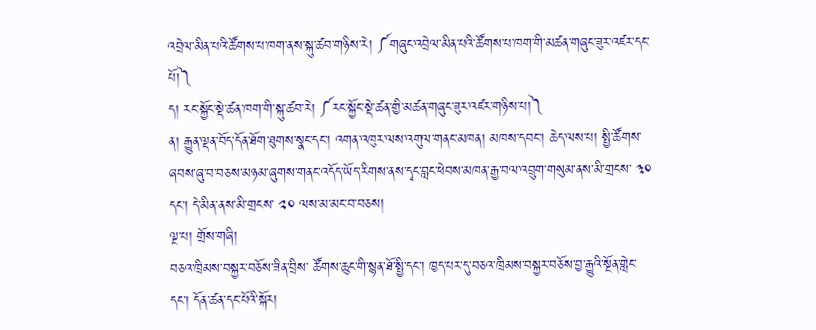འབྲེལ་མིན་པའི་ཚོགས་པ་ཁག་ནས་སྐུ་ཚབ་གཉིས་རེ། ༼གཞུང་འབྲེལ་མིན་པའི་ཚོགས་པ་ཁག་གི་མཚན་གཞུང་ཟུར་འཛར་དང་པོ།༽
ད། རང་སྐྱོང་སྡེ་ཚན་ཁག་གི་སྐུ་ཚབ་རེ། ༼རང་སྐྱོང་སྡེ་ཚན་གྱི་མཚན་གཞུང་ཟུར་འཛར་གཉིས་པ།༽
ན། རྒྱུན་ལྡན་བོད་དོན་ཐོག་ཐུགས་སྣང་དང་། འགན་འཁུར་ལས་འགུལ་གནང་མཁན། མཁས་དབང་། ཆེད་ལས་པ། སྤྱི་ཚོགས་ཞབས་ཞུ་བ་བཅས་མཉམ་ཞུགས་གནང་འདོད་ཡོད་རིགས་ནས་དྭང་བླང་ཕེབས་མཁན་རྒྱ་བལ་འབྲུག་གསུམ་ནས་མི་གྲངས་ ༣༠ དང་། དེ་མིན་ནས་མི་གྲངས་ ༢༠ ལས་མ་མང་བ་བཅས།
ལྔ་པ། གྲོས་གཞི།
བཅའ་ཁྲིམས་བསྐྱར་བཅོས་ཟིན་བྲིས་ ཚོགས་ཆུང་གི་སྙན་ཐོ་སྤྱི་དང་། ཁྱད་པར་དུ་བཅའ་ཁྲིམས་བསྐྱར་བཅོས་བྱ་རྒྱུའི་སྔོན་གླེང་དང་། དོན་ཚན་དང་པོའི་སྐོར།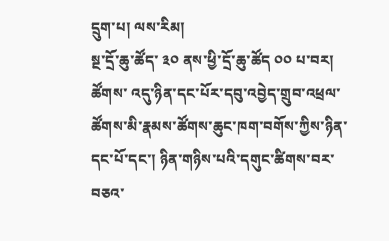དྲུག་པ། ལས་རིམ།
སྔ་དྲོ་ཆུ་ཚོད་ ༣༠ ནས་ཕྱི་དྲོ་ཆུ་ཚོད ༠༠ པ་བར།
ཚོགས་ འདུ་ཉིན་དང་པོར་དབུ་འབྱེད་གྲུབ་འཕྲལ་ཚོགས་མི་རྣམས་ཚོགས་ཆུང་ཁག་བགོས་ཀྱིས་ཉིན་དང་པོ་དང་། ཉིན་གཉིས་པའི་དགུང་ཚིགས་བར་བཅའ་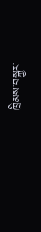ཁྲིམས་བསྐྱར་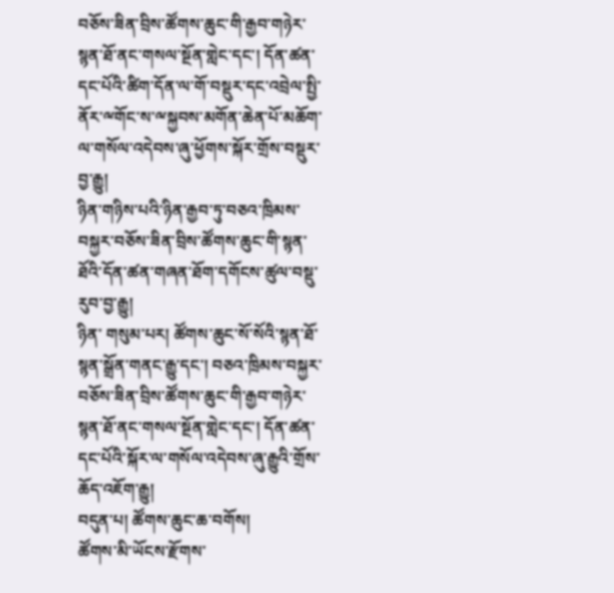བཅོས་ཟིན་བྲིས་ཚོགས་ཆུང་གི་རྒྱབ་གཉེར་སྙན་ཐོ་ནང་གསལ་སྔོན་གླེང་དང་། དོན་ཚན་དང་པོའི་ཚིག་དོན་ལ་གོ་བསྡུར་དང་འབྲེལ་སྤྱི་ནོར་ྋགོང་ས་ྋསྐྱབས་མགོན་ཆེན་པོ་མཆོག་ལ་གསོལ་འདེབས་ཞུ་ཕྱོགས་སྐོར་གྲོས་བསྡུར་བྱ་རྒྱུ།
ཉིན་གཉིས་པའི་ཉིན་རྒྱབ་ཏུ་བཅའ་ཁྲིམས་བསྐྱར་བཅོས་ཟིན་བྲིས་ཚོགས་ཆུང་གི་སྙན་ཐོའི་དོན་ཚན་གཞན་ཐོག་དགོངས་ཚུལ་བསྡུ་རུབ་བྱ་རྒྱུ།
ཉིན་ གསུམ་པར། ཚོགས་ཆུང་སོ་སོའི་སྙན་ཐོ་སྙན་སྒྲོན་གནང་རྒྱུ་དང་། བཅའ་ཁྲིམས་བསྐྱར་བཅོས་ཟིན་བྲིས་ཚོགས་ཆུང་གི་རྒྱབ་གཉེར་སྙན་ཐོ་ནང་གསལ་སྔོན་གླེང་དང་། དོན་ཚན་དང་པོའི་སྐོར་ལ་གསོལ་འདེབས་ཞུ་རྒྱུའི་གྲོས་ཆོད་འཇོག་རྒྱུ།
བདུན་པ། ཚོགས་ཆུང་ཆ་བགོས།
ཚོགས་མི་ཡོངས་རྫོགས་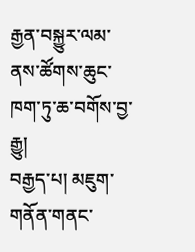རྒྱན་བསྐྱུར་ལམ་ནས་ཚོགས་ཆུང་ཁག་ཏུ་ཆ་བགོས་བྱ་རྒྱུ།
བརྒྱད་པ། མཇུག་གནོན་གནང་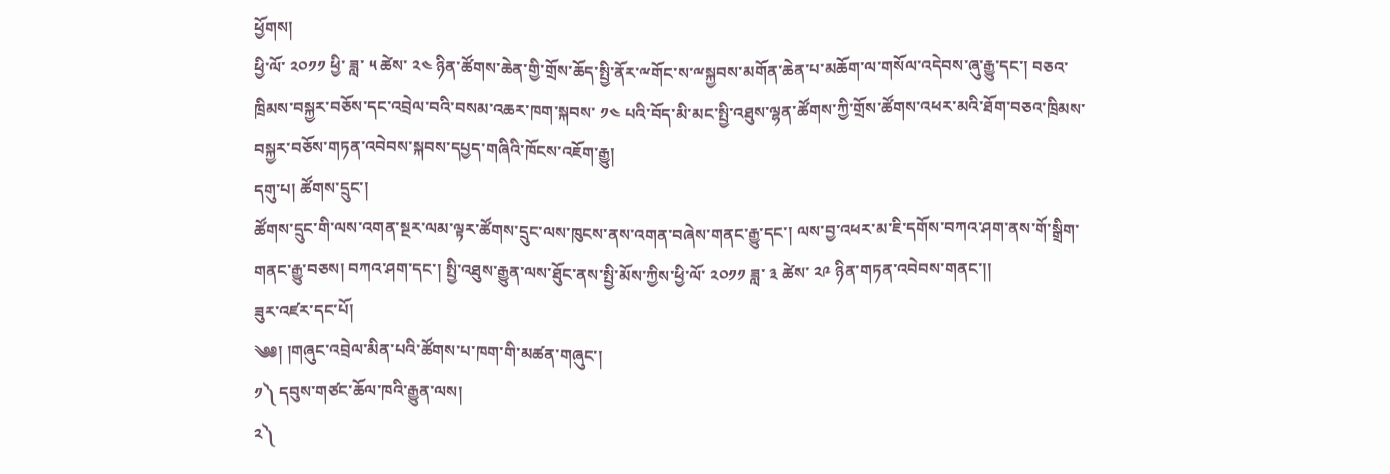ཕྱོགས།
ཕྱི་ལོ་ ༢༠༡༡ ཕྱི་ ཟླ་ ༥ ཚེས་ ༢༤ ཉིན་ཚོགས་ཆེན་གྱི་གྲོས་ཆོད་སྤྱི་ནོར་ྋགོང་ས་ྋསྐྱབས་མགོན་ཆེན་པ་མཆོག་ལ་གསོལ་འདེབས་ཞུ་རྒྱུ་དང་། བཅའ་ཁྲིམས་བསྐྱར་བཅོས་དང་འབྲེལ་བའི་བསམ་འཆར་ཁག་སྐབས་ ༡༤ པའི་བོད་མི་མང་སྤྱི་འཐུས་ལྷན་ཚོགས་ཀྱི་གྲོས་ཚོགས་འཕར་མའི་ཐོག་བཅའ་ཁྲིམས་བསྐྱར་བཅོས་གཏན་འབེབས་སྐབས་དཔྱད་གཞིའི་ཁོངས་འཇོག་རྒྱུ།
དགུ་པ། ཚོགས་དྲུང་།
ཚོགས་དྲུང་གི་ལས་འགན་སྔར་ལམ་ལྟར་ཚོགས་དྲུང་ལས་ཁུངས་ནས་འགན་བཞེས་གནང་རྒྱུ་དང་། ལས་བྱ་འཕར་མ་ཇི་དགོས་བཀའ་ཤག་ནས་གོ་སྒྲིག་གནང་རྒྱུ་བཅས། བཀའ་ཤག་དང་། སྤྱི་འཐུས་རྒྱུན་ལས་ཐོུང་ནས་སྤྱི་མོས་ཀྱིས་ཕྱི་ལོ་ ༢༠༡༡ ཟླ་ ༣ ཚེས་ ༢༩ ཉིན་གཏན་འབེབས་གནང་།།
ཟུར་འཛར་དང་པོ།
༄༅། །གཞུང་འབྲེལ་མིན་པའི་ཚོགས་པ་ཁག་གི་མཚན་གཞུང་།
༡༽ དབུས་གཙང་ཆོལ་ཁའི་རྒྱུན་ལས།
༢༽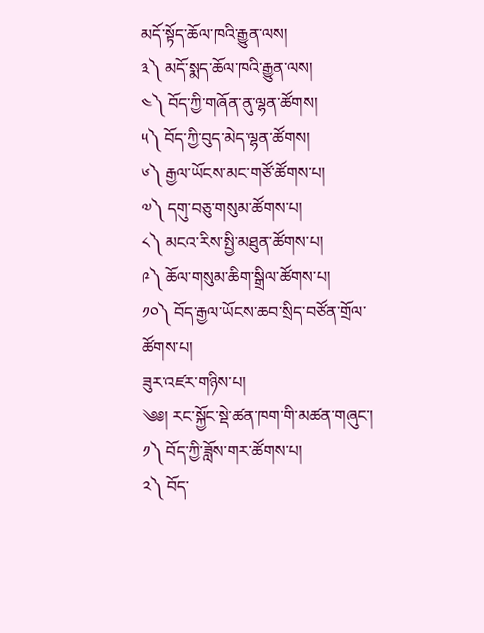མདོ་སྟོད་ཆོལ་ཁའི་རྒྱུན་ལས།
༣༽ མདོ་སྨད་ཆོལ་ཁའི་རྒྱུན་ལས།
༤༽ བོད་ཀྱི་གཞོན་ནུ་ལྷན་ཚོགས།
༥༽ བོད་ཀྱི་བུད་མེད་ལྷན་ཚོགས།
༦༽ རྒྱལ་ཡོངས་མང་གཙོ་ཚོགས་པ།
༧༽ དགུ་བཅུ་གསུམ་ཚོགས་པ།
༨༽ མངའ་རིས་སྤྱི་མཐུན་ཚོགས་པ།
༩༽ ཆོལ་གསུམ་ཆིག་སྒྲིལ་ཚོགས་པ།
༡༠༽ བོད་རྒྱལ་ཡོངས་ཆབ་སྲིད་བཙོན་གྲོལ་ཚོགས་པ།
ཟུར་འཛར་གཉིས་པ།
༄༅། རང་སྐྱོང་སྡེ་ཚན་ཁག་གི་མཚན་གཞུང་།
༡༽ བོད་ཀྱི་ཟློས་གར་ཚོགས་པ།
༢༽ བོད་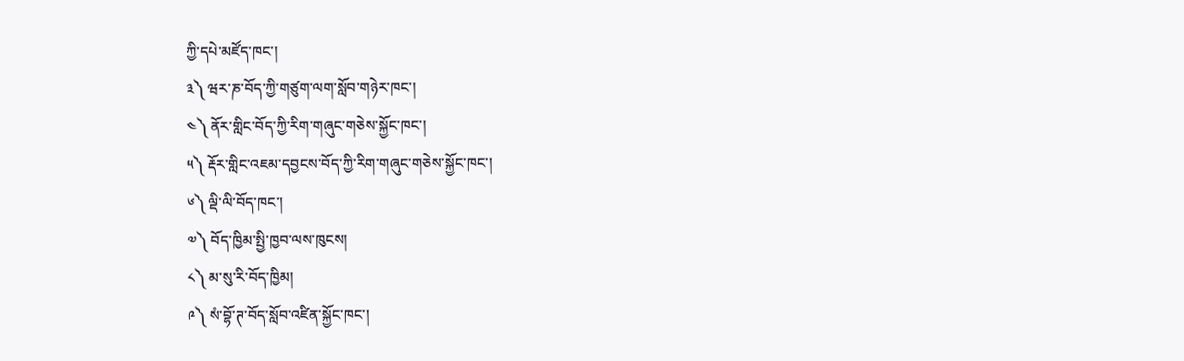ཀྱི་དཔེ་མཛོད་ཁང་།
༣༽ ཝར་ཎ་བོད་ཀྱི་གཙུག་ལག་སློབ་གཉེར་ཁང་།
༤༽ ནོར་གླིང་བོད་ཀྱི་རིག་གཞུང་གཅེས་སྐྱོང་ཁང་།
༥༽ རྡོར་གླིང་འཇམ་དབྱངས་བོད་ཀྱི་རིག་གཞུང་གཅེས་སྐྱོང་ཁང་།
༦༽ ལྡི་ལི་བོད་ཁང་།
༧༽ བོད་ཁྱིམ་སྤྱི་ཁྱབ་ལས་ཁུངས།
༨༽ མ་སུ་རི་བོད་ཁྱིམ།
༩༽ སཾ་བྷོ་ཊ་བོད་སློབ་འཛིན་སྐྱོང་ཁང་།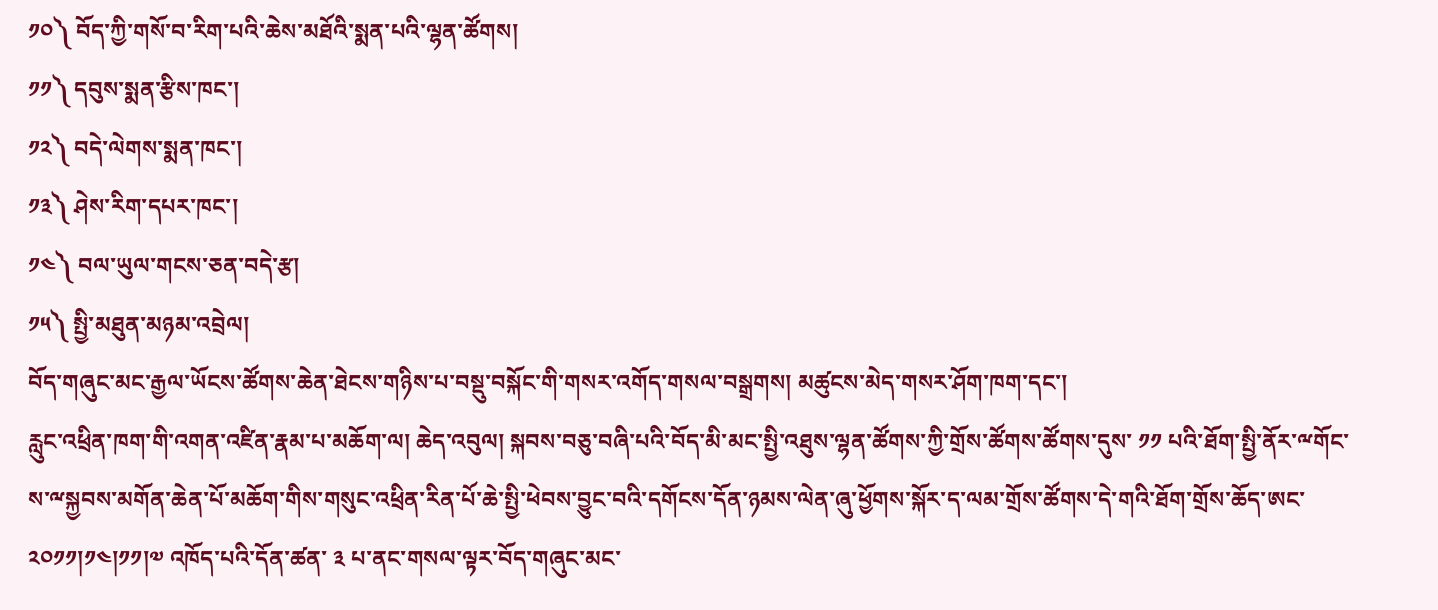༡༠༽ བོད་ཀྱི་གསོ་བ་རིག་པའི་ཆེས་མཐོའི་སྨན་པའི་ལྷན་ཚོགས།
༡༡༽ དབུས་སྨན་རྩིས་ཁང་།
༡༢༽ བདེ་ལེགས་སྨན་ཁང་།
༡༣༽ ཤེས་རིག་དཔར་ཁང་།
༡༤༽ བལ་ཡུལ་གངས་ཅན་བདེ་རྩ།
༡༥༽ སྤྱི་མཐུན་མཉམ་འབྲེལ།
བོད་གཞུང་མང་རྒྱལ་ཡོངས་ཚོགས་ཆེན་ཐེངས་གཉིས་པ་བསྡུ་བསྐོང་གི་གསར་འགོད་གསལ་བསྒྲགས། མཚུངས་མེད་གསར་ཤོག་ཁག་དང་།
རླུང་འཕྲིན་ཁག་གི་འགན་འཛིན་རྣམ་པ་མཆོག་ལ། ཆེད་འབུལ། སྐབས་བཅུ་བཞི་པའི་བོད་མི་མང་སྤྱི་འཐུས་ལྷན་ཚོགས་ཀྱི་གྲོས་ཚོགས་ཚོགས་དུས་ ༡༡ པའི་ཐོག་སྤྱི་ནོར་ྋགོང་ས་ྋསྐྱབས་མགོན་ཆེན་པོ་མཆོག་གིས་གསུང་འཕྲིན་རིན་པོ་ཆེ་སྤྱི་ཕེབས་བྱུང་བའི་དགོངས་དོན་ཉམས་ལེན་ཞུ་ཕྱོགས་སྐོར་ད་ལམ་གྲོས་ཚོགས་དེ་གའི་ཐོག་གྲོས་ཆོད་ཨང་ ༢༠༡༡།༡༤།༡༡།༧ འཁོད་པའི་དོན་ཚན་ ༣ པ་ནང་གསལ་ལྟར་བོད་གཞུང་མང་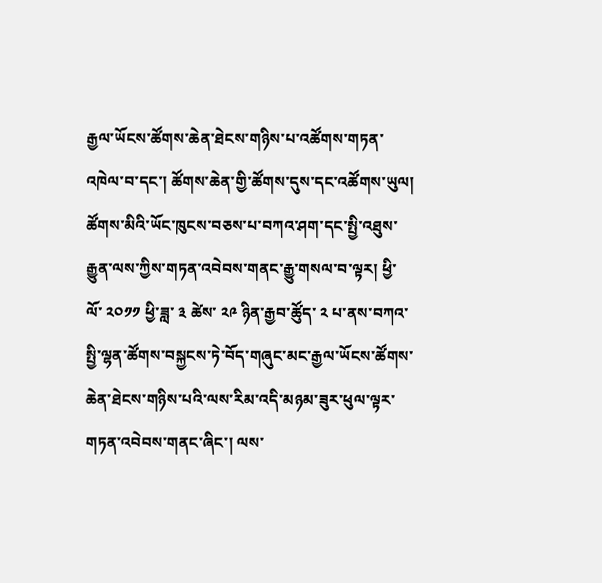རྒྱལ་ཡོངས་ཚོགས་ཆེན་ཐེངས་གཉིས་པ་འཚོགས་གཏན་འཁེལ་བ་དང་། ཚོགས་ཆེན་གྱི་ཚོགས་དུས་དང་འཚོགས་ཡུལ། ཚོགས་མིའི་ཡོང་ཁུངས་བཅས་པ་བཀའ་ཤག་དང་སྤྱི་འཐུས་རྒྱུན་ལས་ཀྱིས་གཏན་འབེབས་གནང་རྒྱུ་གསལ་བ་ལྟར། ཕྱི་ལོ་ ༢༠༡༡ ཕྱི་ཟླ་ ༣ ཚེས་ ༢༩ ཉིན་རྒྱབ་ཚོུད་ ༢ པ་ནས་བཀའ་སྤྱི་ལྷན་ཚོགས་བསྐྱངས་ཏེ་བོད་གཞུང་མང་རྒྱལ་ཡོངས་ཚོགས་ཆེན་ཐེངས་གཉིས་པའི་ལས་རིམ་འདི་མཉམ་ཟུར་ཕུལ་ལྟར་གཏན་འབེབས་གནང་ཞིང་། ལས་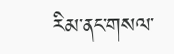རིམ་ནང་གསལ་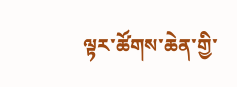ལྟར་ཚོགས་ཆེན་གྱི་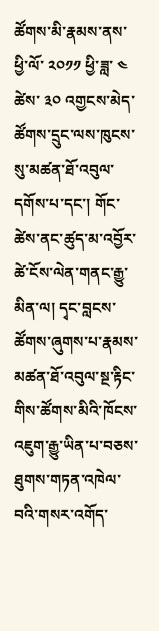ཚོགས་མི་རྣམས་ནས་ཕྱི་ལོ་ ༢༠༡༡ ཕྱི་ཟླ་ ༤ ཚེས་ ༣༠ འགྱངས་མེད་ཚོགས་དྲུང་ལས་ཁུངས་སུ་མཚན་ཐོ་འབུལ་དགོས་པ་དང་། གོང་ཚེས་ནང་ཚུད་མ་འབྱོར་ཚེ་ངོས་ལེན་གནང་རྒྱུ་མིན་ལ། དྭང་བླངས་ཚོགས་ཞུགས་པ་རྣམས་མཚན་ཐོ་འབུལ་སྔ་རྟིང་གིས་ཚོགས་མིའི་ཁོངས་འཇུག་རྒྱུ་ཡིན་པ་བཅས་ཐུགས་གཏན་འཁེལ་བའི་གསར་འགོད་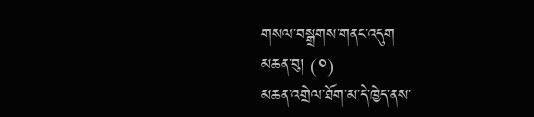གསལ་བསྒྲགས་གནང་འདུག
མཆན་བུ། (༠)
མཆན་འགྲེལ་ཐོག་མ་དེ་ཁྱེད་ནས་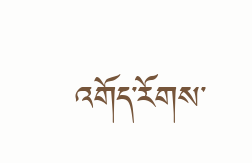འགོད་རོགས་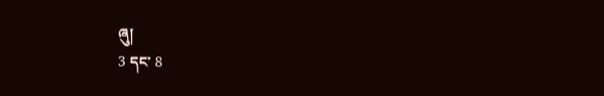ཞུ།
3 དང་ 8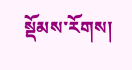སྡོམས་རོགས།